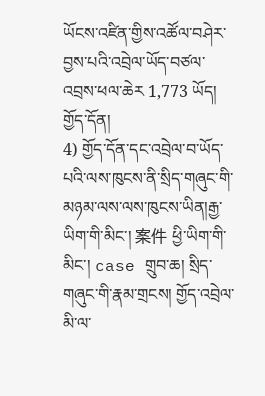ཡོངས་འཛིན་གྱིས་འཚོལ་བཤེར་བྱས་པའི་འབྲེལ་ཡོད་བཙལ་འབྲས་ཕལ་ཆེར 1,773 ཡོད།
གྱོད་དོན།
4) གྱོད་དོན་དང་འབྲེལ་བ་ཡོད་པའི་ལས་ཁུངས་ནི་སྲིད་གཞུང་གི་མཉམ་ལས་ལས་ཁུངས་ཡིན།རྒྱ་ཡིག་གི་མིང་། 案件 ཕྱི་ཡིག་གི་མིང་། case གྲུབ་ཆ། སྲིད་གཞུང་གི་རྣམ་གྲངས། གྱོད་འབྲེལ་མི་ལ་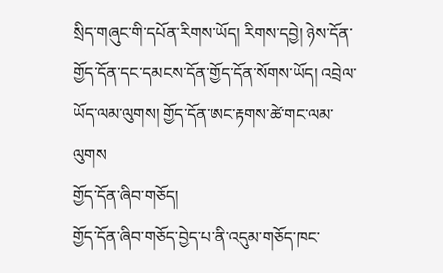སྲིད་གཞུང་གི་དཔོན་རིགས་ཡོད། རིགས་དབྱེ། ཉེས་དོན་གྱོད་དོན་དང་དམངས་དོན་གྱོད་དོན་སོགས་ཡོད། འབྲེལ་ཡོད་ལམ་ལུགས། གྱོད་དོན་ཨང་རྟགས་ཚེ་གང་ལམ་ལུགས
གྱོད་དོན་ཞིབ་གཅོད།
གྱོད་དོན་ཞིབ་གཅོད་བྱེད་པ་ནི་འདུམ་གཅོད་ཁང་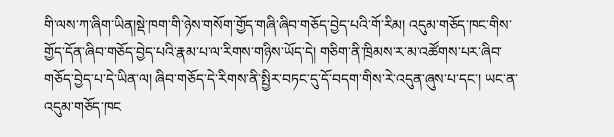གི་ལས་ཀ་ཞིག་ཡིན།སྡེ་ཁག་གི་ཉེས་གསོག་གྱོད་གཞི་ཞིབ་གཅོད་བྱེད་པའི་གོ་རིམ། འདུམ་གཅོད་ཁང་གིས་གྱོད་དོན་ཞིབ་གཅོད་བྱེད་པའི་རྣམ་པ་ལ་རིགས་གཉིས་ཡོད་དེ། གཅིག་ནི་ཁྲིམས་ར་མ་འཚོགས་པར་ཞིབ་གཅོད་བྱེད་པ་དེ་ཡིན་ལ། ཞིབ་གཅོད་དེ་རིགས་ནི་སྤྱིར་བཏང་དུ་དོ་བདག་གིས་རེ་འདུན་ཞུས་པ་དང་། ཡང་ན་འདུམ་གཅོད་ཁང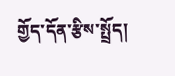གྱོད་དོན་རྩིས་སྤྲོད།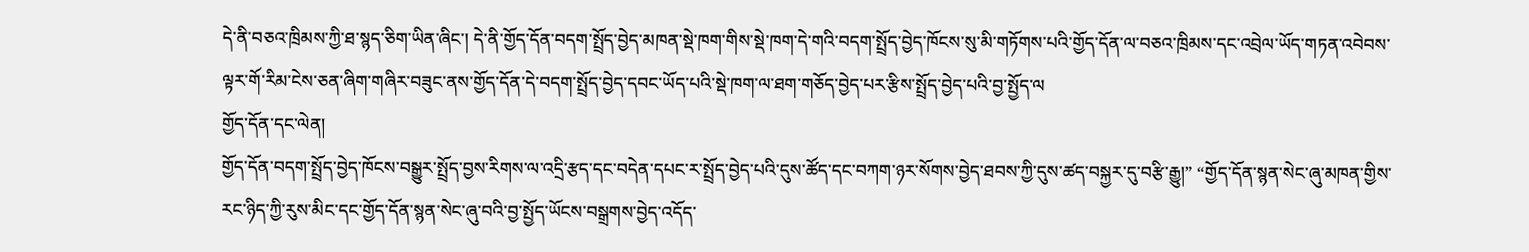དེ་ནི་བཅའ་ཁྲིམས་ཀྱི་ཐ་སྙད་ཅིག་ཡིན་ཞིང་། དེ་ནི་གྱོད་དོན་བདག་སྤྲོད་བྱེད་མཁན་སྡེ་ཁག་གིས་སྡེ་ཁག་དེ་གའི་བདག་སྤྲོད་བྱེད་ཁོངས་སུ་མི་གཏོགས་པའི་གྱོད་དོན་ལ་བཅའ་ཁྲིམས་དང་འབྲེལ་ཡོད་གཏན་འབེབས་ལྟར་གོ་རིམ་ངེས་ཅན་ཞིག་གཞིར་བཟུང་ནས་གྱོད་དོན་དེ་བདག་སྤྲོད་བྱེད་དབང་ཡོད་པའི་སྡེ་ཁག་ལ་ཐག་གཅོད་བྱེད་པར་རྩིས་སྤྲོད་བྱེད་པའི་བྱ་སྤྱོད་ལ
གྱོད་དོན་དང་ལེན།
གྱོད་དོན་བདག་སྤྲོད་བྱེད་ཁོངས་བསྒྱུར་སྤྲོད་བྱས་རིགས་ལ་འདྲི་རྩད་དང་བདེན་དཔང་ར་སྤྲོད་བྱེད་པའི་དུས་ཚོད་དང་བཀག་ཉར་སོགས་བྱེད་ཐབས་ཀྱི་དུས་ཚད་བསྐྱར་དུ་བརྩི་རྒྱུ།” “གྱོད་དོན་སྙན་སེང་ཞུ་མཁན་གྱིས་རང་ཉིད་ཀྱི་རུས་མིང་དང་གྱོད་དོན་སྙན་སེང་ཞུ་བའི་བྱ་སྤྱོད་ཡོངས་བསྒྲགས་བྱེད་འདོད་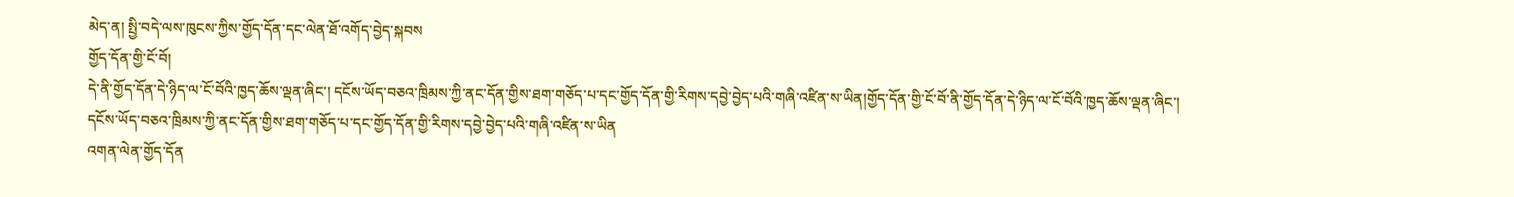མེད་ན། སྤྱི་བདེ་ལས་ཁུངས་ཀྱིས་གྱོད་དོན་དང་ལེན་ཐོ་འགོད་བྱེད་སྐབས
གྱོད་དོན་གྱི་ངོ་བོ།
དེ་ནི་གྱོད་དོན་དེ་ཉིད་ལ་ངོ་བོའི་ཁྱད་ཆོས་ལྡན་ཞིང་། དངོས་ཡོད་བཅའ་ཁྲིམས་ཀྱི་ནང་དོན་གྱིས་ཐག་གཅོད་པ་དང་གྱོད་དོན་གྱི་རིགས་དབྱེ་བྱེད་པའི་གཞི་འཛིན་ས་ཡིན།གྱོད་དོན་གྱི་ངོ་བོ་ནི་གྱོད་དོན་དེ་ཉིད་ལ་ངོ་བོའི་ཁྱད་ཆོས་ལྡན་ཞིང་། དངོས་ཡོད་བཅའ་ཁྲིམས་ཀྱི་ནང་དོན་གྱིས་ཐག་གཅོད་པ་དང་གྱོད་དོན་གྱི་རིགས་དབྱེ་བྱེད་པའི་གཞི་འཛིན་ས་ཡིན
འགན་ལེན་གྱོད་དོན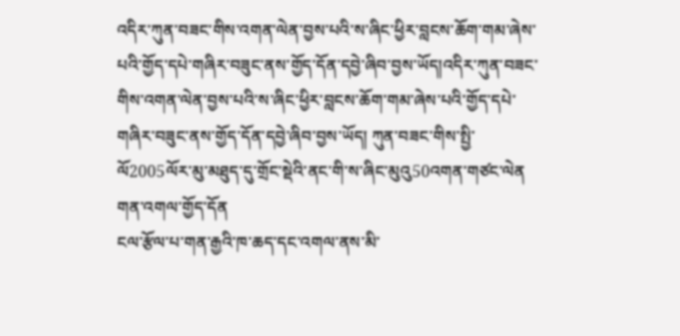འདིར་ཀུན་བཟང་གིས་འགན་ལེན་བྱས་པའི་ས་ཞིང་ཕྱིར་བླངས་ཆོག་གམ་ཞེས་པའི་གྱོད་དཔེ་གཞིར་བཟུང་ནས་གྱོད་དོན་དབྱེ་ཞིབ་བྱས་ཡོད།འདིར་ཀུན་བཟང་གིས་འགན་ལེན་བྱས་པའི་ས་ཞིང་ཕྱིར་བླངས་ཆོག་གམ་ཞེས་པའི་གྱོད་དཔེ་གཞིར་བཟུང་ནས་གྱོད་དོན་དབྱེ་ཞིབ་བྱས་ཡོད། ཀུན་བཟང་གིས་སྤྱི་ལོ2005ལོར་མུ་མཐུད་དུ་གྲོང་སྡེའི་ནང་གི་ས་ཞིང་མུའུ50འགན་གཙང་ལེན
གན་འགལ་གྱོད་དོན
ངལ་རྩོལ་པ་གན་རྒྱའི་ཁ་ཆད་དང་འགལ་ནས་མི་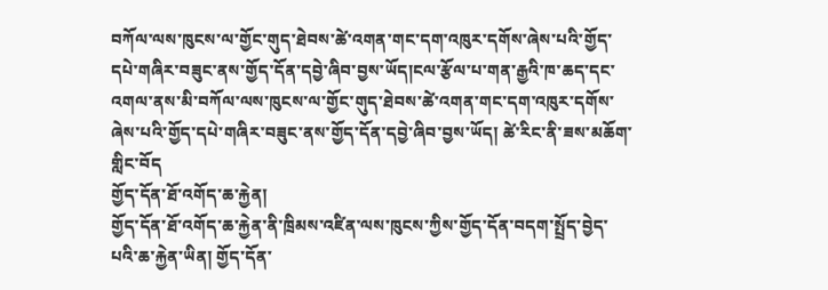བཀོལ་ལས་ཁུངས་ལ་གྱོང་གུད་ཐེབས་ཚེ་འགན་གང་དག་འཁུར་དགོས་ཞེས་པའི་གྱོད་དཔེ་གཞིར་བཟུང་ནས་གྱོད་དོན་དབྱེ་ཞིབ་བྱས་ཡོད།ངལ་རྩོལ་པ་གན་རྒྱའི་ཁ་ཆད་དང་འགལ་ནས་མི་བཀོལ་ལས་ཁུངས་ལ་གྱོང་གུད་ཐེབས་ཚེ་འགན་གང་དག་འཁུར་དགོས་ཞེས་པའི་གྱོད་དཔེ་གཞིར་བཟུང་ནས་གྱོད་དོན་དབྱེ་ཞིབ་བྱས་ཡོད། ཚེ་རིང་ནི་ཟས་མཆོག་གླིང་བོད
གྱོད་དོན་ཐོ་འགོད་ཆ་རྐྱེན།
གྱོད་དོན་ཐོ་འགོད་ཆ་རྐྱེན་ནི་ཁྲིམས་འཛིན་ལས་ཁུངས་ཀྱིས་གྱོད་དོན་བདག་སྤྲོད་བྱེད་པའི་ཆ་རྐྱེན་ཡིན། གྱོད་དོན་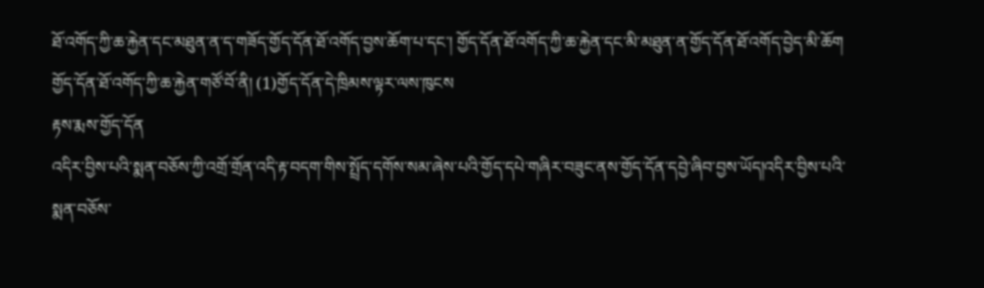ཐོ་འགོད་ཀྱི་ཆ་རྐྱེན་དང་མཐུན་ན་ད་གཟོད་གྱོད་དོན་ཐོ་འགོད་བྱས་ཆོག་པ་དང་། གྱོད་དོན་ཐོ་འགོད་ཀྱི་ཆ་རྐྱེན་དང་མི་མཐུན་ན་གྱོད་དོན་ཐོ་འགོད་བྱེད་མི་ཆོག གྱོད་དོན་ཐོ་འགོད་ཀྱི་ཆ་རྐྱེན་གཙོ་བོ་ནི། (1)གྱོད་དོན་དེ་ཁྲིམས་ལྟར་ལས་ཁུངས
རྟས་རྨས་གྱོད་དོན
འདིར་བྱིས་པའི་སྨན་བཅོས་ཀྱི་འགྲོ་གྲོན་འདི་རྟ་བདག་གིས་སྤྲོད་དགོས་སམ་ཞེས་པའི་གྱོད་དཔེ་གཞིར་བཟུང་ནས་གྱོད་དོན་དབྱེ་ཞིབ་བྱས་ཡོད།འདིར་བྱིས་པའི་སྨན་བཅོས་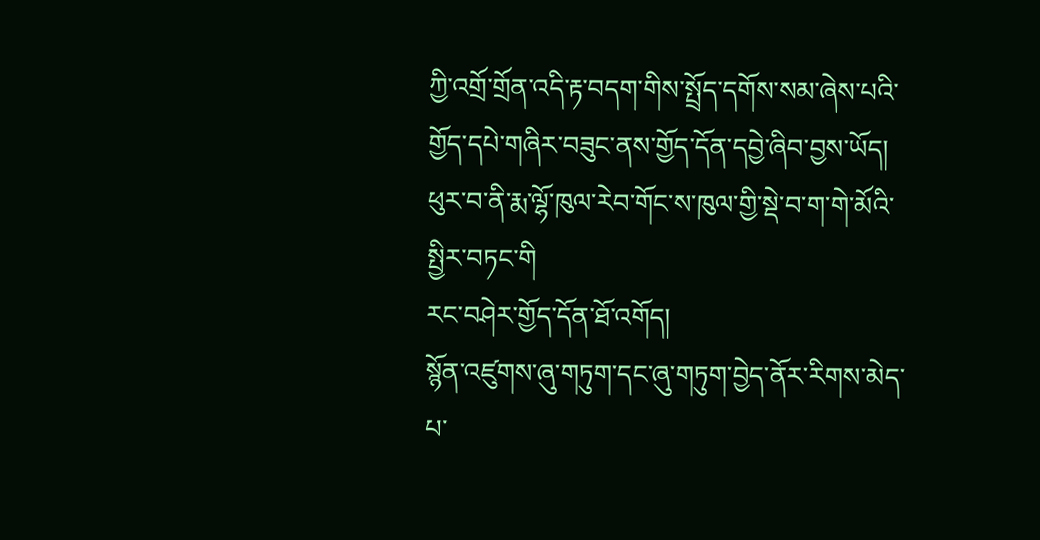ཀྱི་འགྲོ་གྲོན་འདི་རྟ་བདག་གིས་སྤྲོད་དགོས་སམ་ཞེས་པའི་གྱོད་དཔེ་གཞིར་བཟུང་ནས་གྱོད་དོན་དབྱེ་ཞིབ་བྱས་ཡོད། ཕུར་བ་ནི་རྨ་ལྷོ་ཁུལ་རེབ་གོང་ས་ཁུལ་གྱི་སྡེ་བ་ག་གེ་མོའི་སྤྱིར་བཏང་གི
རང་བཤེར་གྱོད་དོན་ཐོ་འགོད།
སྙོན་འཛུགས་ཞུ་གཏུག་དང་ཞུ་གཏུག་བྱེད་ནོར་རིགས་མེད་པ་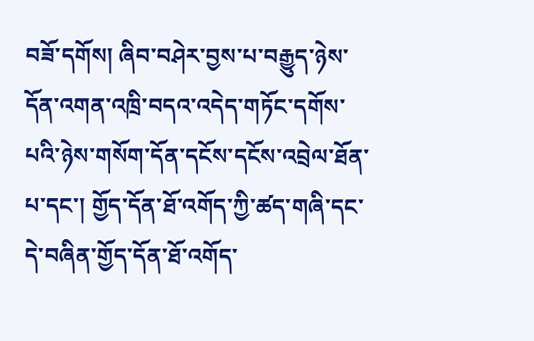བཟོ་དགོས། ཞིབ་བཤེར་བྱས་པ་བརྒྱུད་ཉེས་དོན་འགན་འཁྲི་བདའ་འདེད་གཏོང་དགོས་པའི་ཉེས་གསོག་དོན་དངོས་དངོས་འབྲེལ་ཐོན་པ་དང་། གྱོད་དོན་ཐོ་འགོད་ཀྱི་ཚད་གཞི་དང་དེ་བཞིན་གྱོད་དོན་ཐོ་འགོད་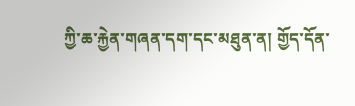ཀྱི་ཆ་རྐྱེན་གཞན་དག་དང་མཐུན་ན། གྱོད་དོན་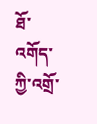ཐོ་འགོད་ཀྱི་འགྲོ་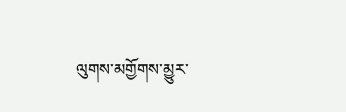ལུགས་མགྱོགས་མྱུར་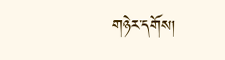གཉེར་དགོས།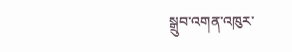སྒྲུབ་འགན་འཁུར་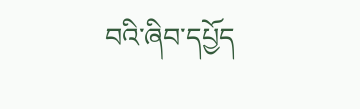བའི་ཞིབ་དཔྱོད